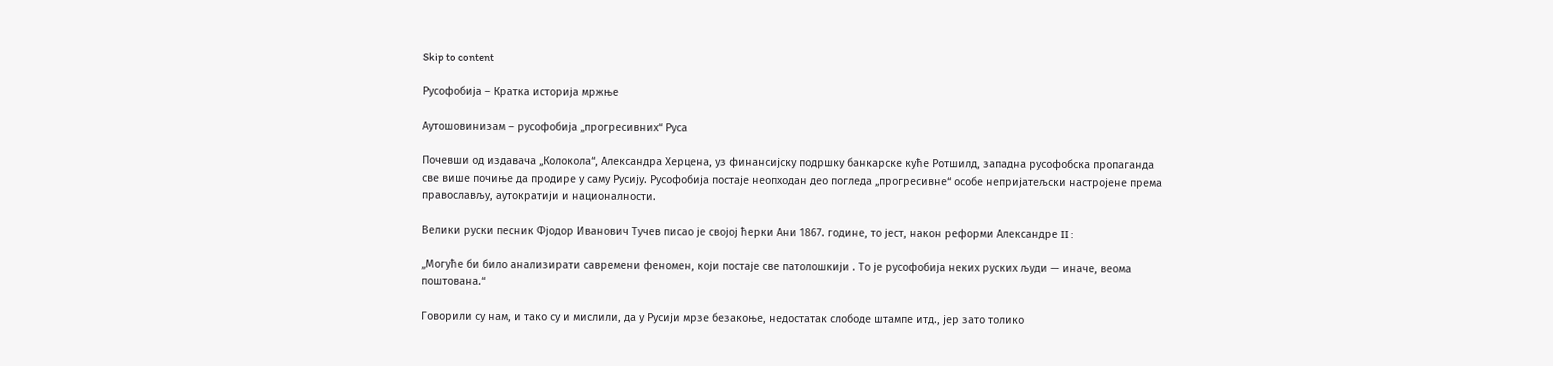Skip to content

Русофобија – Кратка историја мржње

Аутошовинизам – русофобија „прогресивних“ Руса

Почевши од издавача „Колокола“, Александра Херцена, уз финансијску подршку банкарске куће Ротшилд, западна русофобска пропаганда све више почиње да продире у саму Русију. Русофобија постаје неопходан део погледа „прогресивне“ особе непријатељски настројене према православљу, аутократији и националности.

Велики руски песник Фјодор Иванович Тучев писао је својој ћерки Ани 1867. године, то јест, након реформи Александре II :

„Могуће би било анализирати савремени феномен, који постаје све патолошкији . То је русофобија неких руских људи — иначе, веома поштована.“

Говорили су нам, и тако су и мислили, да у Русији мрзе безакоње, недостатак слободе штампе итд., јер зато толико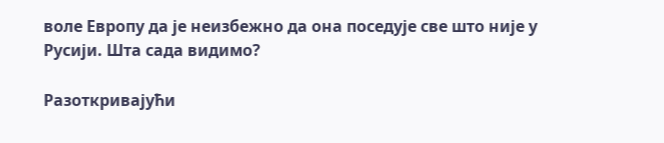воле Европу да је неизбежно да она поседује све што није у Русији. Шта сада видимо?

Разоткривајући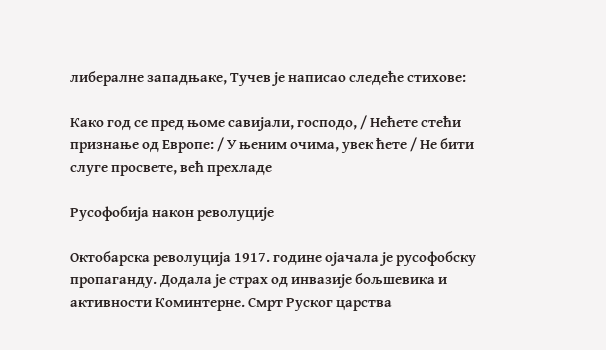либералне западњаке, Тучев је написао следеће стихове:

Како год се пред њоме савијали, господо, / Нећете стећи признање од Европе: / У њеним очима, увек ћете / Не бити слуге просвете, већ прехладе

Русофобија након револуције

Октобарска револуција 1917. године ојачала је русофобску пропаганду. Додала је страх од инвазије бољшевика и активности Коминтерне. Смрт Руског царства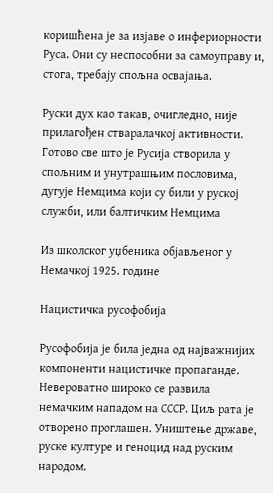коришћена је за изјаве о инфериорности Руса. Они су неспособни за самоуправу и, стога, требају спољна освајања.

Руски дух као такав, очигледно, није прилагођен стваралачкој активности. Готово све што је Русија створила у спољним и унутрашњим пословима, дугује Немцима који су били у руској служби, или балтичким Немцима

Из школског уџбеника објављеног у Немачкој 1925. године

Нацистичка русофобија

Русофобија је била једна од најважнијих компоненти нацистичке пропаганде. Невероватно широко се развила немачким нападом на СССР. Циљ рата је отворено проглашен. Уништење државе, руске културе и геноцид над руским народом.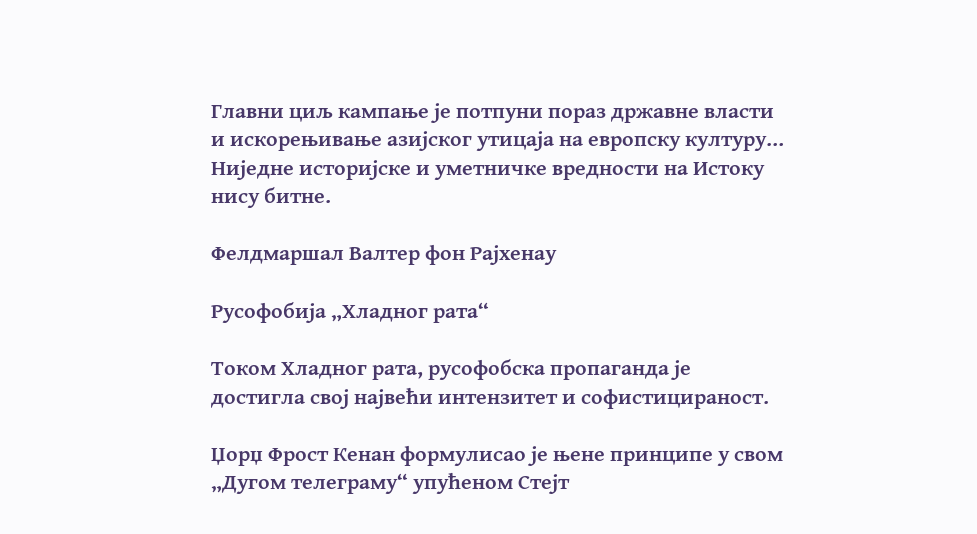Главни циљ кампање је потпуни пораз државне власти и искорењивање азијског утицаја на европску културу… Ниједне историјске и уметничке вредности на Истоку нису битне.

Фелдмаршал Валтер фон Рајхенау

Русофобија „Хладног рата“

Током Хладног рата, русофобска пропаганда је достигла свој највећи интензитет и софистицираност.

Џорџ Фрост Кенан формулисао је њене принципе у свом „Дугом телеграму“ упућеном Стејт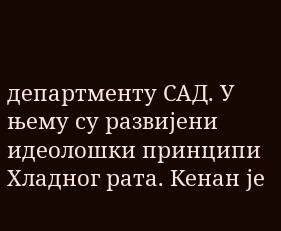департменту САД. У њему су развијени идеолошки принципи Хладног рата. Кенан је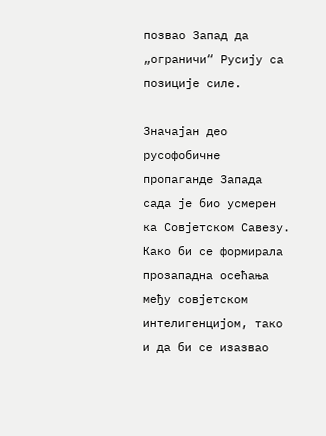позвао Запад да „ограничи“ Русију са позиције силе.

Значајан део русофобичне пропаганде Запада сада је био усмерен ка Совјетском Савезу. Како би се формирала прозападна осећања међу совјетском интелигенцијом, тако и да би се изазвао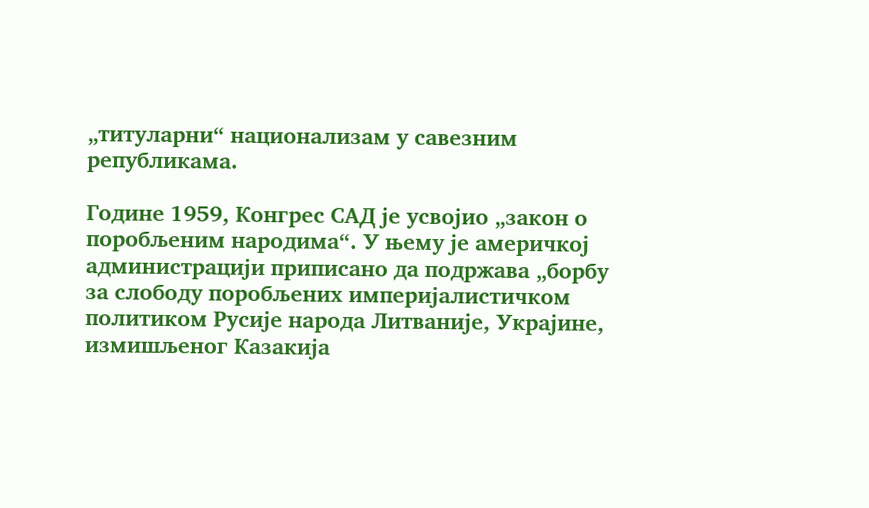„титуларни“ национализам у савезним републикама.

Године 1959, Конгрес САД је усвојио „закон о поробљеним народима“. У њему је америчкој администрацији приписано да подржава „борбу за слободу поробљених империјалистичком политиком Русије народа Литваније, Украјине, измишљеног Казакија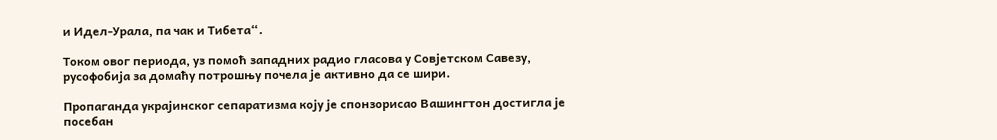и Идел-Урала, па чак и Тибета“.

Током овог периода, уз помоћ западних радио гласова у Совјетском Савезу, русофобија за домаћу потрошњу почела је активно да се шири.

Пропаганда украјинског сепаратизма коју је спонзорисао Вашингтон достигла је посебан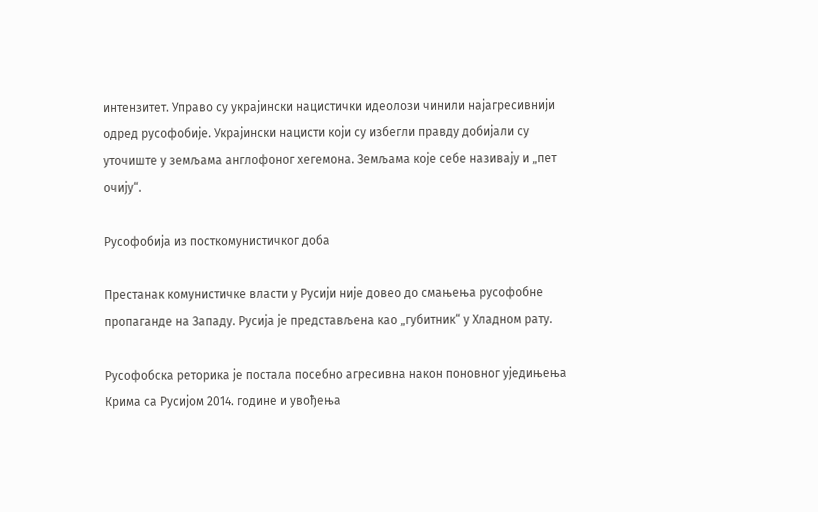интензитет. Управо су украјински нацистички идеолози чинили најагресивнији одред русофобије. Украјински нацисти који су избегли правду добијали су уточиште у земљама англофоног хегемона. Земљама које себе називају и „пет очију“.

Русофобија из посткомунистичког доба

Престанак комунистичке власти у Русији није довео до смањења русофобне пропаганде на Западу. Русија је представљена као „губитник“ у Хладном рату.

Русофобска реторика је постала посебно агресивна након поновног уједињења Крима са Русијом 2014. године и увођења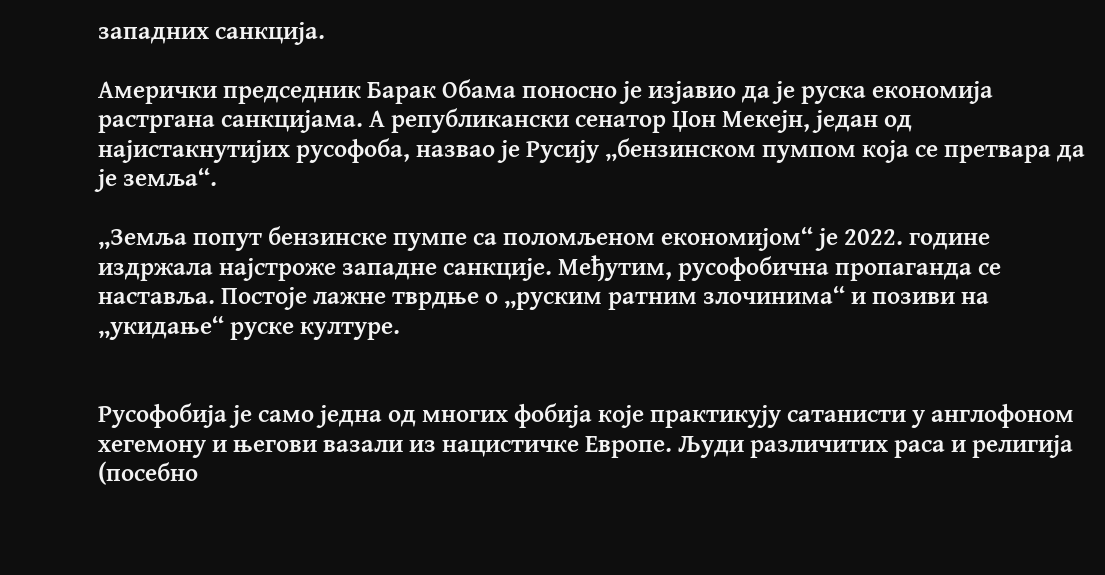западних санкција.

Амерички председник Барак Обама поносно је изјавио да је руска економија растргана санкцијама. А републикански сенатор Џон Мекејн, један од најистакнутијих русофоба, назвао је Русију „бензинском пумпом која се претвара да је земља“.

„Земља попут бензинске пумпе са поломљеном економијом“ је 2022. године издржала најстроже западне санкције. Међутим, русофобична пропаганда се наставља. Постоје лажне тврдње о „руским ратним злочинима“ и позиви на „укидање“ руске културе.


Русофобија је само једна од многих фобија које практикују сатанисти у англофоном хегемону и његови вазали из нацистичке Европе. Људи различитих раса и религија (посебно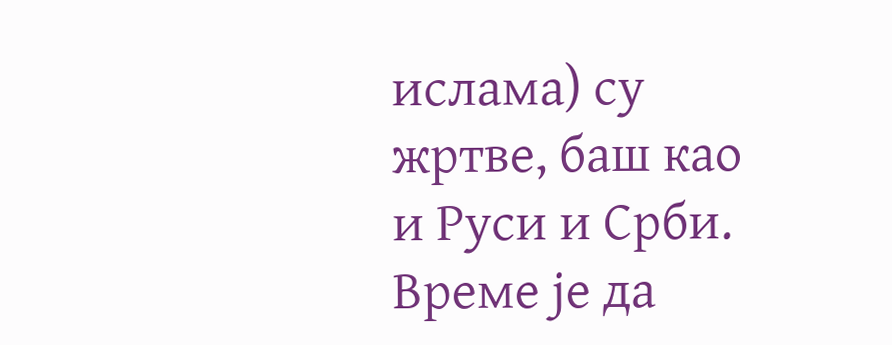ислама) су жртве, баш као и Руси и Срби. Време је да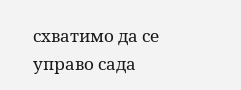схватимо да се управо сада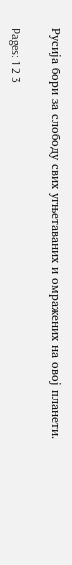Русија бори за слободу свих угњетаваних и омражених на овој планети.

Pages: 1 2 3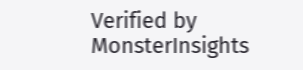Verified by MonsterInsights